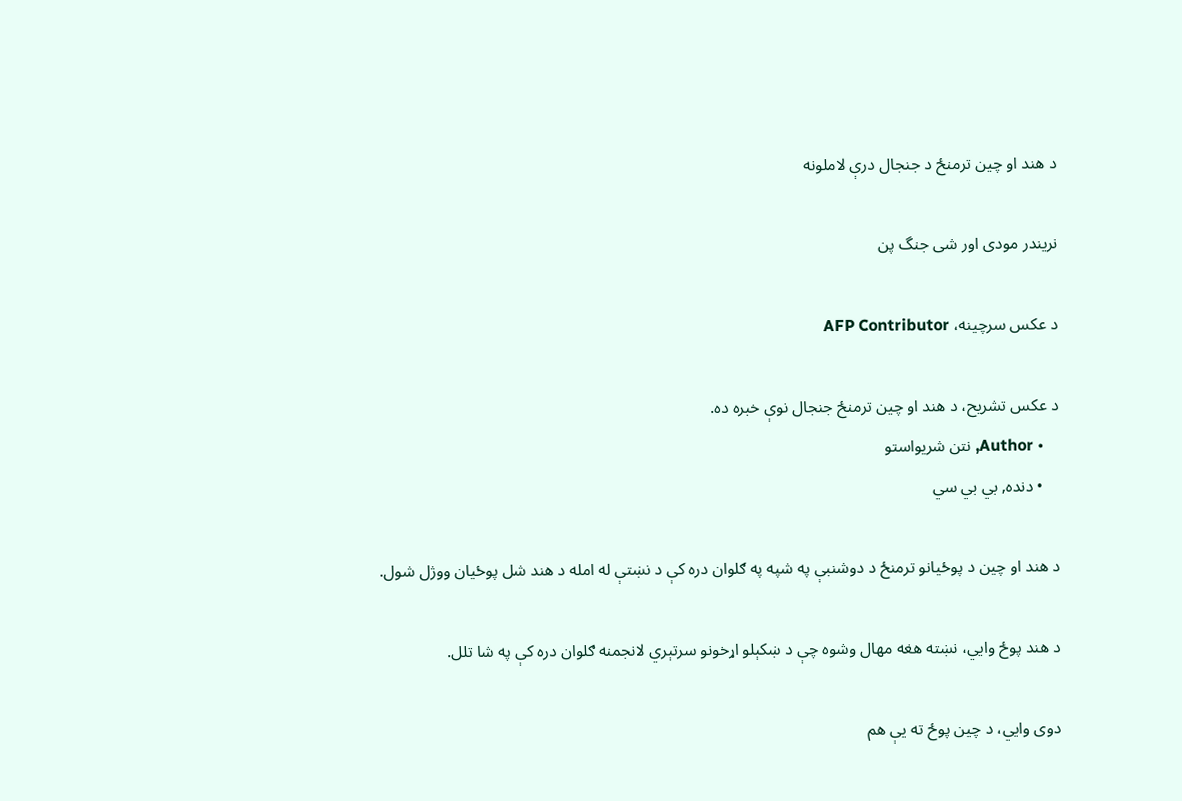د هند او چین ترمنځ د جنجال درې لاملونه

نریندر مودی اور شی جنگ پن

د عکس سرچینه، AFP Contributor

د عکس تشریح، د هند او چین ترمنځ جنجال نوې خبره ده.
    • Author, نتن شریواستو
    • دنده, بي بي سي

د هند او چین د پوځیانو ترمنځ د دوشنبې په شپه په ګلوان دره کې د نښتې له امله د هند شل پوځیان ووژل شول.

د هند پوځ وايي، نښته هغه مهال وشوه چې د ښکېلو اړخونو سرتېري لانجمنه ګلوان دره کې په شا تلل.

دوی وایي، د چین پوځ ته یې هم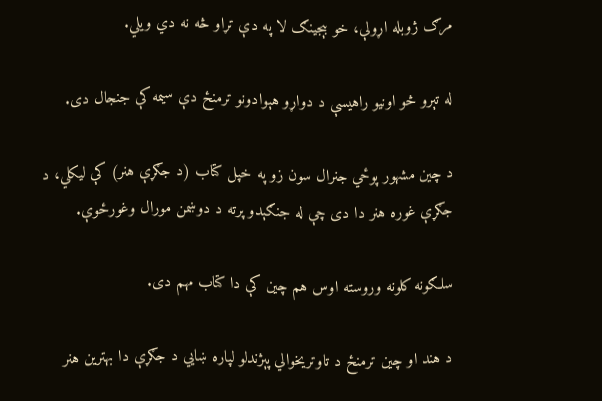مرګ ژوبله اړولې، خو بېجینګ لا په دې تړاو څه نه دي ویلي.

له تېرو څو اونیو راهیسې د دواړو هېوادونو ترمنځ دې سیمه کې جنجال دی.

د چین مشهور پوځي جنرال سون زو په خپل کتاب (د جګړې هنر) کې لیکلي، د جګړې غوره هنر دا دی چې له جنګېدو پرته د دوښمن مورال وغورځوې.

سلګونه کلونه وروسته اوس هم چین کې دا کتاب مهم دی.

د هند او چین ترمنځ د تاوتریخوالي پېژندلو لپاره ښايي د جګړې دا بهترین هنر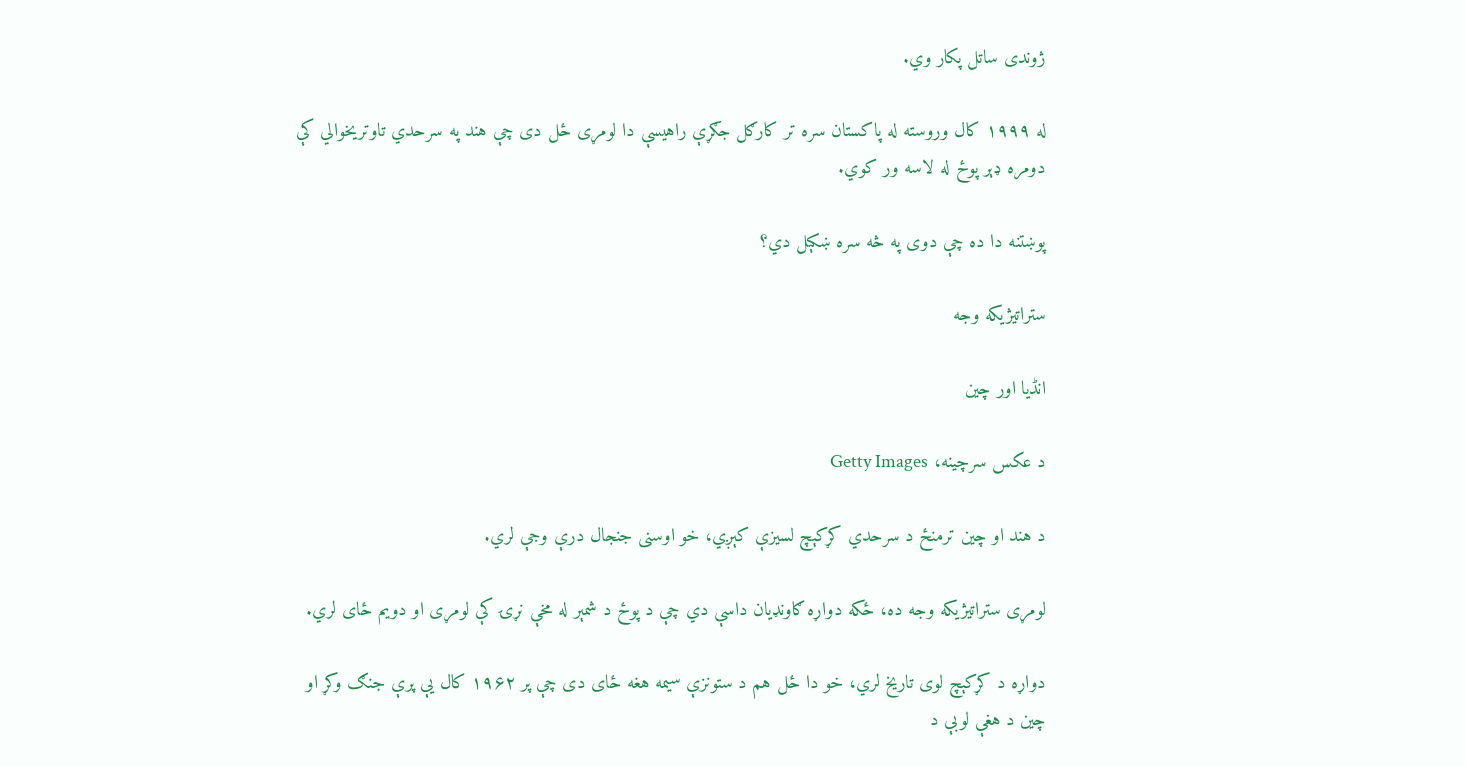ژوندی ساتل پکار وي.

له ۱۹۹۹ کال وروسته له پاکستان سره تر کارګل جګړې راهیسې دا لومړی ځل دی چې هند په سرحدي تاوتریخوالي کې دومره ډېر پوځ له لاسه ور کوي.

پوښتنه دا ده چې دوی په څه سره ښکېل دي؟

ستراتیژیکه وجه

انڈیا اور چین

د عکس سرچینه، Getty Images

د هند او چین ترمنځ د سرحدي کړکېچ لسیزې کېږي، خو اوسنی جنجال درې وجې لري.

لومړی ستراتیژیکه وجه ده، ځکه دواړه ګاونډیان داسې دي چې د پوځ د شمېر له مخې نړۍ کې لومړی او دویم ځای لري.

دواړه د کړکېچ لوی تاریخ لري، خو دا ځل هم د ستونزې سیمه هغه ځای دی چې پر ۱۹۶۲ کال یې پرې جنګ وکړ او چین د هغې لوبې د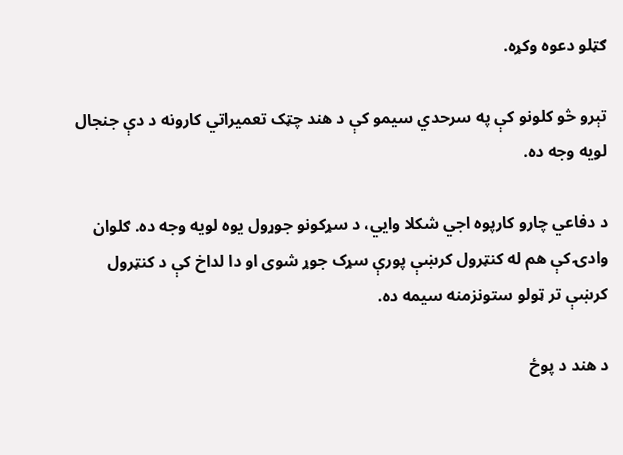ګټلو دعوه وکړه.

تېرو څو کلونو کې په سرحدي سیمو کې د هند چټک تعمیراتي کارونه د دې جنجال لویه وجه ده.

د دفاعي چارو کارپوه اجي شکلا وايي، د سړکونو جوړول یوه لویه وجه ده. ګلوان وادۍ کې هم له کنټرول کرښې پورې سړک جوړ شوی او دا لداخ کې د کنټرول کرښې تر ټولو ستونزمنه سیمه ده.

د هند د پوځ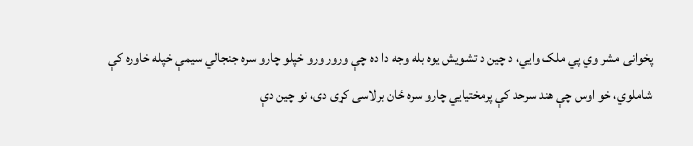پخوانی مشر وي پي ملک وايي، د چین د تشویش یوه بله وجه دا ده چې ورور ورو خپلو چارو سره جنجالي سیمې خپله خاوره کې شاملوي، خو اوس چې هند سرحد کې پرمختیايي چارو سره ځان برلاسی کړی دی، نو چین دې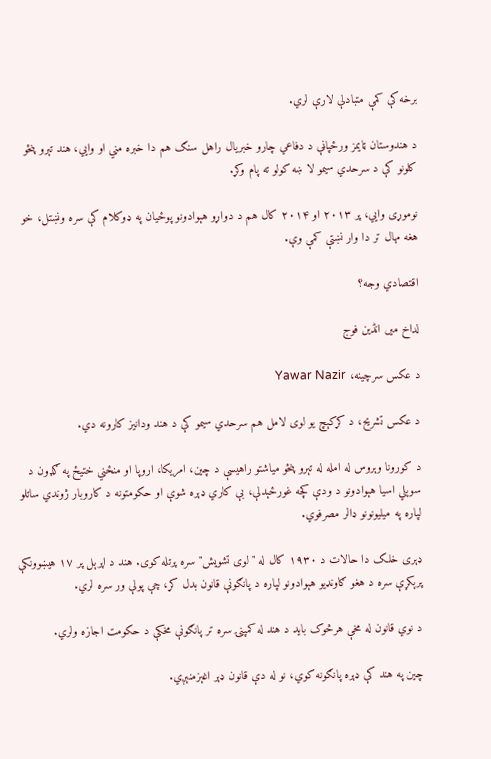برخه کې کمې متبادلې لارې لري.

د هندوستان ټایمز ورځپاڼې د دفاعي چارو خبریال راهل سنګ هم دا خبره مني او وايي، هند تېرو پنځو کلونو کې د سرحدي سیمو لا ښه کولو ته پام وکړ.

نوموړی وايي، پر ۲۰۱۳ او ۲۰۱۴ کال هم د دواړو هېوادونو پوځیان په ډوکلام کې سره ونښتل، خو هغه مهال تر دا وار نښتې کمې وې.

اقتصادي وجه؟

لداخ میں انڈین فوج

د عکس سرچینه، Yawar Nazir

د عکس تشریح، د کړکېچ یو لوی لامل هم سرحدي سیمو کې د هند ودانیز کارونه دي.

د کورونا وېروس له امله له تېرو پنځو میاشتو راهیسې د چین، امریکا، اروپا او منځني ختیځ په ګډون د سوېلي اسیا هېوادونو د ودې کچه غورځېدلې، بې کاري ډېره شوې او حکومتونه د کاروبار ژوندي ساتلو لپاره په میلیونونو ډالر مصرفوي.

ډېری خلک دا حالات د ۱۹۳۰ کال له "لوی تشویش" سره پرتله کوی. هند د اپرېل پر ۱۷ هیښوونکې پرېکړې سره د هغو ګاونډیو هېوادونو لپاره د پانګونې قانون بدل کړ، چې پولې ور سره لري.

د نوي قانون له مخې هرڅوک باید د هند له کمپنۍ سره تر پانګونې مخکې د حکومت اجازه ولري.

چین په هند کې ډېره پانګونه کوي، نو له دې قانون ډېر اغېزمنېږي.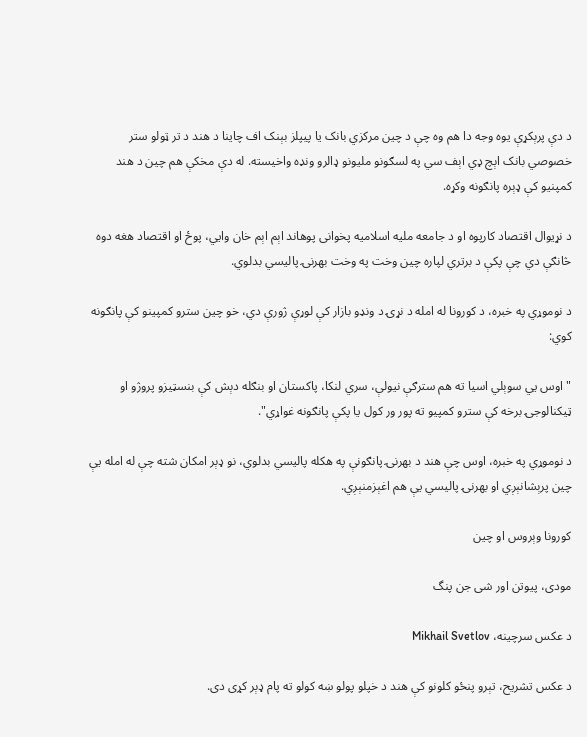د دې پرېکړې یوه وجه دا هم وه چې د چین مرکزي بانک یا پيپلز بېنک اف چاینا د هند د تر ټولو ستر خصوصي بانک اېچ ډي اېف سي په لسګونو ملیونو ډالرو ونډه واخیسته. له دې مخکې هم چین د هند کمپنیو کې ډېره پانګونه وکړه.

د نړیوال اقتصاد کارپوه او د جامعه ملیه اسلامیه پخوانی پوهاند اېم اېم خان وايي، پوځ او اقتصاد هغه دوه څانګې دي چې پکې د برتري لپاره چین وخت په وخت بهرنۍ پالیسي بدلوي.

د نوموړي په خبره، د کورونا له امله د نړۍ د ونډو بازار کې لوړې ژورې دي، خو چین سترو کمپینو کې پانګونه کوي:

"اوس یي سوېلي اسیا ته هم سترګې نیولې، سري لنکا، پاکستان او بنګله دېش کې بنسټيزو پروژو او ټیکنالوجۍ برخه کې سترو کمپیو ته پور ور کول یا پکې پانګونه غواړي".

د نوموړي په خبره، اوس چې هند د بهرنۍ پانګونې په هکله پالیسي بدلوي، نو ډېر امکان شته چې له امله یې چین پرېشانېږي او بهرنۍ پالیسي یې هم اغېزمنېږي.

کورونا وېروس او چین

مودی، پیوتن اور شی جن پنگ

د عکس سرچینه، Mikhail Svetlov

د عکس تشریح، تېرو پنځو کلونو کې هند د خپلو پولو ښه کولو ته پام ډېر کړی دی.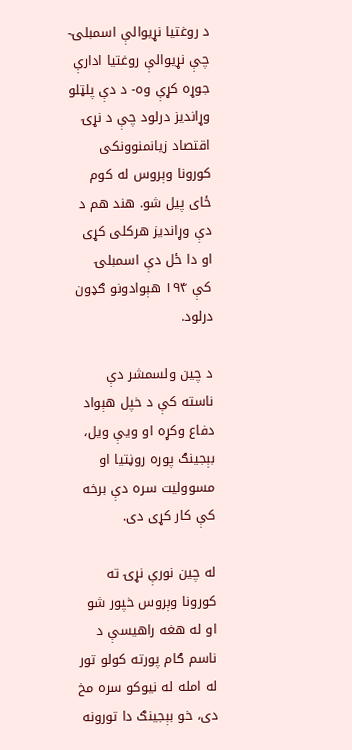د روغتیا نړیوالې اسمبلۍ- چې نړیوالې روغتیا ادارې جوړه کړې وه- د دې پلټلو وړاندیز درلود چې د نړۍ اقتصاد زیانمنوونکی کورونا وېروس له کوم ځای پیل شو. هند هم د دې وړاندیز هرکلی کړی او دا ځل دې اسمبلۍ کې ۱۹۴ هېوادونو ګډون درلود.

د چین ولسمشر دې ناسته کې د خپل هېواد دفاع وکړه او ویې ویل، بېجینګ پوره روڼتیا او مسوولیت سره دې برخه کې کار کړی دی.

له چین نورې نړۍ ته کورونا وېروس خپور شو او له هغه راهیسې د ناسم ګام پورته کولو تور له امله له نیوکو سره مخ دی، خو بېجینګ دا تورونه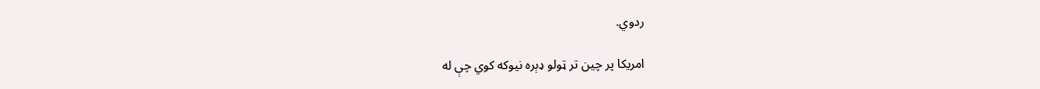ردوي.

امریکا پر چین تر ټولو ډېره نیوکه کوي چې له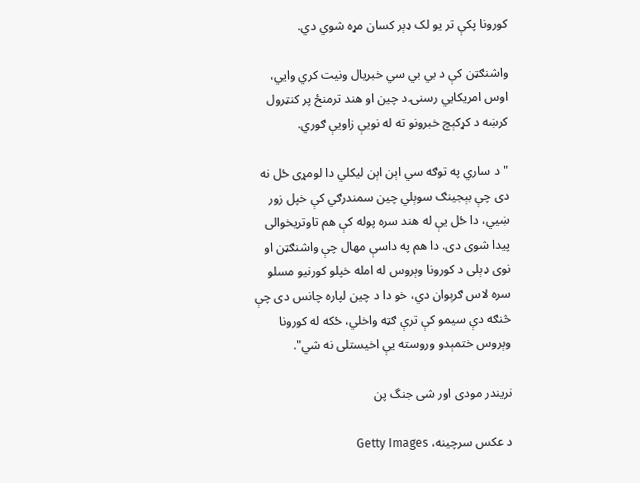کورونا پکې تر یو لک ډېر کسان مړه شوي دي.

واشنګټن کې د بي بي سي خبریال ونیت کري وايي، اوس امریکايي رسنۍ د چین او هند ترمنځ پر کنټرول کرښه د کړکېچ خبرونو ته له نویې زاویې ګوري.

"د ساري په توګه سي اېن اېن لیکلي دا لومړی ځل نه دی چې بېجینګ سوېلي چین سمندرګي کې خپل زور ښيي، دا ځل یې له هند سره پوله کې هم تاوتریخوالی پیدا شوی دی. دا هم په داسې مهال چې واشنګټن او نوی ډېلی د کورونا وېروس له امله خپلو کورنیو مسلو سره لاس ګرېوان دي، خو دا د چین لپاره چانس دی چې څنګه دې سیمو کې ترې ګټه واخلي، ځکه له کورونا وېروس ختمېدو وروسته یې اخیستلی نه شي".

نریندر مودی اور شی جنگ پن

د عکس سرچینه، Getty Images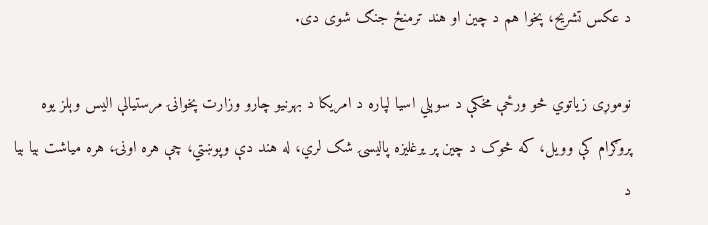د عکس تشریح، پخوا هم د چین او هند ترمنځ جنګ شوی دی.

نوموړی زیاتوي څو ورځې مخکې د سوېلي اسیا لپاره د امریکا د بهرنیو چارو وزارت پخوانۍ مرستیالې الیس وېلز یوه پروګرام کې وویل، که څوک د چین پر یرغلیزه پالیسۍ شک لري، له هند دې وپوښتي، چې هره اونۍ، هره میاشت بیا بیا د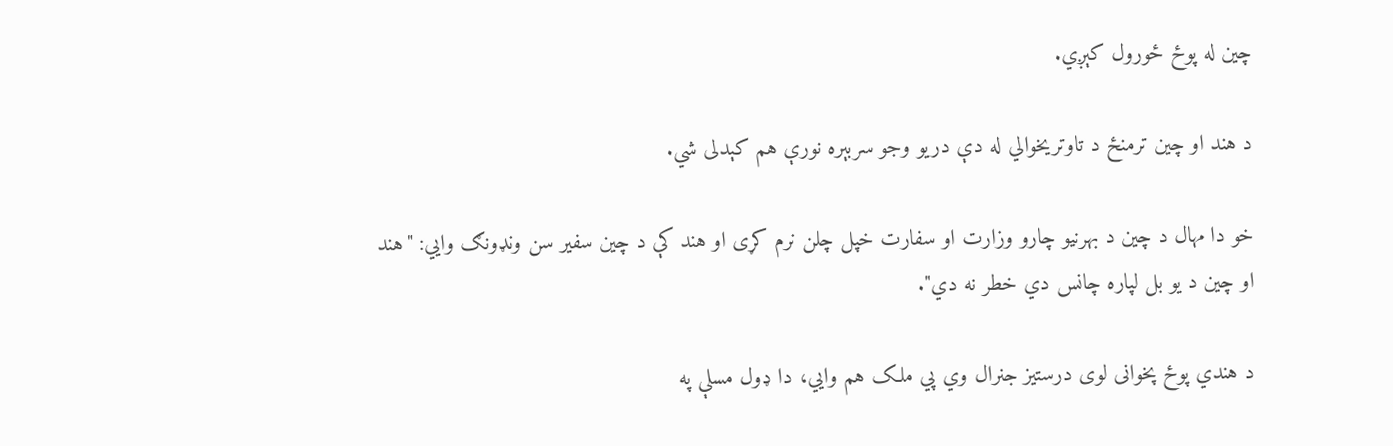چین له پوځ ځورول کېږي.

د هند او چین ترمنځ د تاوتریخوالي له دې دریو وجو سربېره نورې هم کېدلی شي.

خو دا مهال د چین د بهرنیو چارو وزارت او سفارت خپل چلن نرم کړی او هند کې د چین سفیر سن ونډونګ وايي: "هند او چین د یو بل لپاره چانس دي خطر نه دي".

د هندي پوځ پخوانی لوی درستیز جنرال وي پي ملک هم وايي، دا ډول مسلې په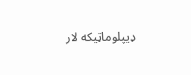ډیپلوماټیکه لار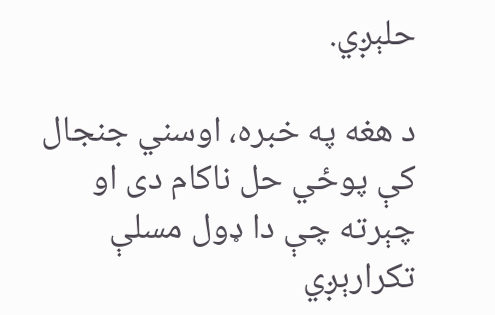حلېږي.

د هغه په خبره، اوسني جنجال کې پوځي حل ناکام دی او چېرته چې دا ډول مسلې تکرارېږي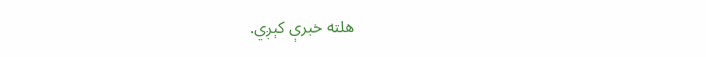هلته خبرې کېږي.